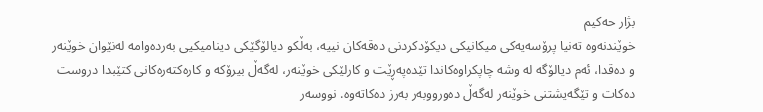بژار حەکیم
خوێندنەوە تەنیا پرۆسەیەکی میکانیکی دیکۆدکردنی دەقەکان نییە، بەڵکو دیالۆگێکی دینامیکیی بەردەوامە لەنێوان خوێنەر و دەقدا، ئەم دیالۆگە لە وشە چاپکراوەکاندا تێدەپەڕێت و کارلێکی خوێنەر، لەگەڵ بیرۆکە و کارەکتەرەکانی کتێبدا دروست دەکات و تێگەیشتنی خوێنەر لەگەڵ دەورووبەر بەرز دەکاتەوە. نووسەر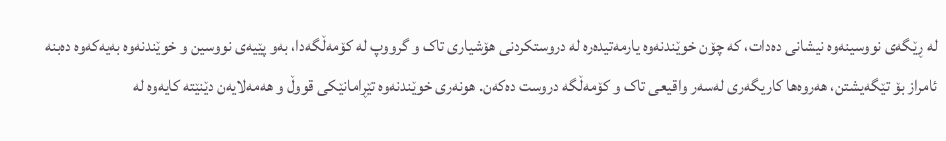لە ڕێگەی نووسینەوە نیشانی دەدات، کە چۆن خوێندنەوە یارمەتیدەرە لە دروستکردنی هۆشیاری تاک و گرووپ لە کۆمەڵگەدا، بەو پێیەی نووسین و خوێندنەوە بەیەکەوە دەبنە ئامراز بۆ تێگەیشتن، هەروەها کاریگەری لەسەر واقیعی تاک و کۆمەڵگە دروست دەکەن. هونەری خوێندنەوە تێڕامانێکی قووڵ و هەمەلایەن دێنێتە کایەوە لە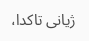ژیانی تاکدا،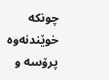چونکە خوێندنەوە پرۆسە و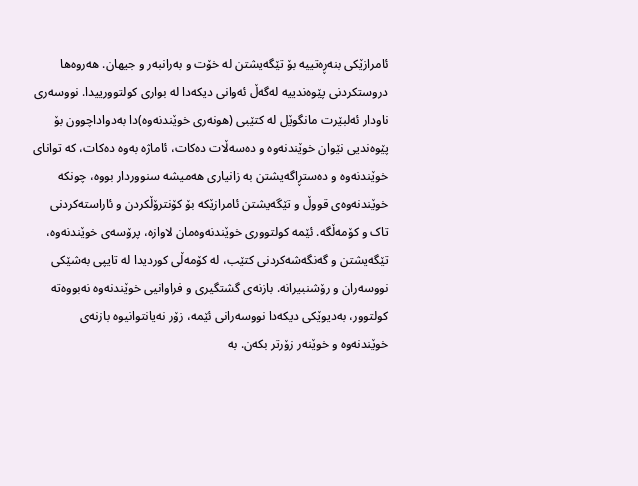ئامرازێکی بنەڕەتییە بۆ تێگەیشتن لە خۆت و بەرانبەر و جیهان. هەروەها دروستکردنی پێوەندییە لەگەڵ ئەوانی دیکەدا لە بواری کولتوورییدا. نووسەری ناودار ئەلبێرت مانگوێل لە کتێبی (هونەری خوێندنەوە)دا بەدواداچوون بۆ پێوەندیی نێوان خوێندنەوە و دەسەڵات دەکات، ئاماژە بەوە دەکات، کە توانای خوێندنەوە و دەستڕاگەیشتن بە زانیاری هەمیشە سنووردار بووە، چونکە خوێندنەوەی قووڵ و تێگەیشتن ئامرازێکە بۆ کۆنترۆڵکردن و ئاراستەکردنی تاک و کۆمەڵگە. ئێمە کولتووری خوێندنەوەمان لاوازە، پرۆسەی خوێندنەوە، تێگەیشتن و گەنگەشەکردنی کتێب، لە کۆمەڵی کوردیدا لە تایپی بەشێکی نووسەران و رۆشنبیرانە. بازنەی گشتگیری و فراوانیی خوێندنەوە نەبووەتە کولتوور، بەدیوێکی دیکەدا نووسەرانی ئێمە، زۆر نەیانتوانیوە بازنەی خوێندنەوە و خوێنەر زۆرتر بکەن. بە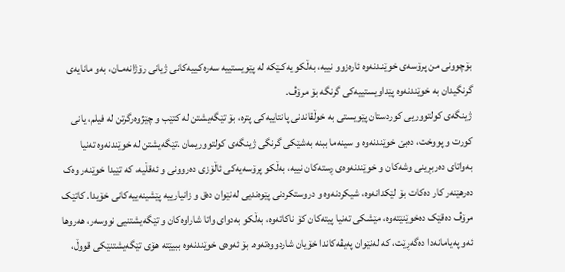بۆچوونی من پرۆسەی خوێنـدنەوە ئارەزوو نییە، بەڵکو یەکـێکە لە پێویستییە سەرەکـییەکانی ژیانی رۆژانەمـان، بەو مانایەی گرنگیدان بە خوێندنەوە پێداویستییەکی گرنگە بۆ مرۆڤ.
ژینگەی کولتووریی کوردستان پێویستی بە خوڵقاندنی پانتاییەکی پترە، بۆ تێگەیشتن لە کتێب و چێژوەرگرتن لە فیلم، یانی کورت و پووخت، دەبێ خوێندنەوە و سینەما ببنە بەشێکی گرنگی ژینگەی کولتووریمان .تێگەیشتن لە خوێندنەوە تەنیا بەواتای دەربڕینی وشەکان و خوێندنەوەی ڕستەکان نییە، بەڵکو پرۆسەیەکی ئاڵۆزی دەروونی و ئەقڵیە، کە تێیدا خوێنەر وەک دەرهێنەر کار دەکات بۆ لێکدانەوە، شیکردنەوە و دروستکردنی پێوەندیی لەنێوان دەق و زانیارییە پێشینەییەکانی خۆیدا. کاتێک مرۆڤ دەقێک دەخوێنێتەوە، مێشکی تەنیا پیتەکان کۆ ناکاتەوە، بەڵکو بەدوای واتا شاراوەکان و تێگەیشتنیی نووسەر، هەروها ئەو پەیامانەدا دەگەڕێت، کە لەنێوان پەیڤەکاندا خۆیان شاردووەتەوە. بۆ ئەوەی خوێندنەوە ببیێتە هۆی تێگەیشتنێکی قووڵ،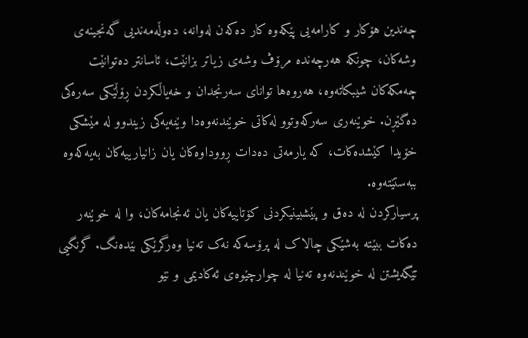چەندین هۆکار و کارامەیی پێکەوە کار دەکەن لەوانە، دەوڵەمەندیی گەنجینەی وشەکان، چونکە هەرچەندە مرۆڤ وشەی زیاتر بزانێت، ئاسانتر دەتوانێت چەمکەکان شیبکاتەوە، هەروەها توانای سەرنجدان و خەیاڵکردن ڕۆڵێکی سەرەکی دەگێڕن. خوێنەری سەرکەوتوو لەکاتی خوێندنەوەدا وێنەیەکی زیندوو لە مێشکی خۆیدا کێشدەکات، کە یارمەتی دەدات ڕووداوەکان یان زانیارییەکان بەیەکەوە ببەستێتەوە.
پرسیارکردن لە دەق و پێشبینیکردنی کۆتاییەکان یان ئەنجامەکان، وا لە خوێنەر دەکات ببێتە بەشێکی چالاک لە پرۆسەکە نەک تەنیا وەرگرێکی بێدەنگ. گرنگیی تێگەیشتن لە خوێندنەوە تەنیا لە چوارچێوەی ئەکادیمی و نێو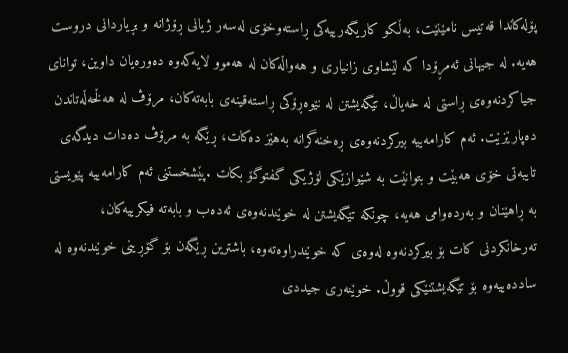پۆلەکاندا قەتیس نامێنێت، بەڵکو کاریگەرییەکی ڕاستەوخۆی لەسەر ژیانی ڕۆژانە و بڕیاردانی دروست هەیە. لە جیهانی ئەمڕۆدا کە لێشاوی زانیاری و هەواڵەکان لە هەموو لایەکەوە دەورەیان داوین، توانای جیاکردنەوەی ڕاستی لە خەیاڵ، تێگەیشتن لە نێوەڕۆکی ڕاستەقینەی بابەتەکان، مرۆڤ لە هەڵخەڵەتاندن دەپارێزێت. ئەم کارامەییە بیرکردنەوەی ڕەخنەگرانە بەهێز دەکات، ڕێگە بە مرۆڤ دەدات دیدگەی تایبەتی خۆی هەبێت و بتوانێت بە شێوازێکی لۆژیکی گفتوگۆ بکات .پێشخستنی ئەم کارامەییە پێویستی بە ڕاهێنان و بەردەوامی هەیە، چونکە تێگەیشتن لە خوێندنەوەی ئەدەب و بابەتە فیکرییەکان، تەرخانکردنی کات بۆ بیرکردنەوە لەوەی کە خوێندراوەتەوە، باشترین ڕێگەن بۆ گۆڕینی خوێندنەوە لە ساددەییەوە بۆ تێگەیشتنێکی قووڵ. خوێنەری جیددی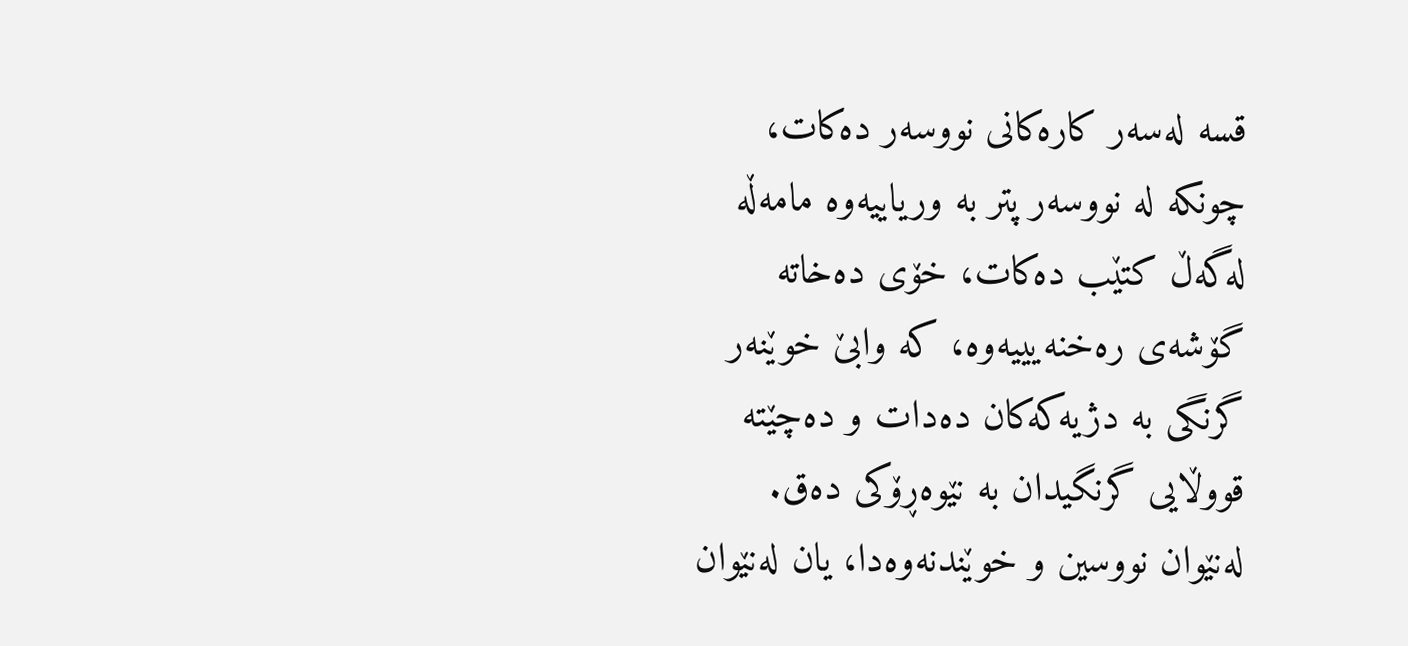قسە لەسەر کارەکانی نووسەر دەکات، چونکە لە نووسەر پتر بە وریاییەوە مامەڵە لەگەڵ کتێب دەکات، خۆی دەخاتە گۆشەی رەخنەیییەوە، کە وابێ خوێنەر گرنگی بە دژیەکەکان دەدات و دەچێتە قووڵایی گرنگیدان بە نێوەڕۆکی دەق. لەنێوان نووسین و خوێندنەوەدا، یان لەنێوان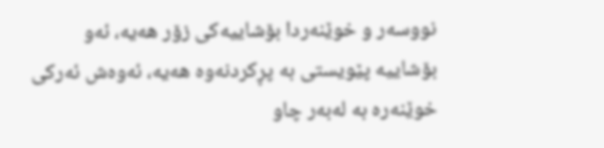نووسەر و خوێنەردا بۆشاییەکی زۆر هەیە، ئەو بۆشاییە پێویستی بە پڕکردنەوە هەیە، ئەوەش ئەرکی خوێنەرە بە لەبەر چاو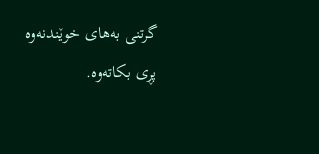گرتنی بەهای خوێندنەوە پڕی بکاتەوە.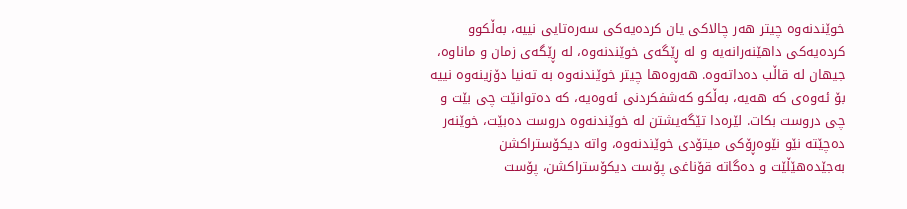خوێندنەوە چیتر هەر چالاکی یان کردەیەکی سەرەتایی نییە، بەڵکوو کردەیەکی داهێنەرانەیە و لە ڕێگەی خوێندنەوە، لە ڕێگەی زمان و ماناوە، جیهان لە قاڵب دەداتەوە. هەروەها چیتر خوێندنەوە بە تەنیا دۆزینەوە نییە بۆ ئەوەی کە هەیە، بەڵکو کەشفکردنی ئەوەیە، کە دەتوانێت چی بێت و چی دروست بکات. لێرەدا تێگەیشتن لە خوێندنەوە دروست دەبێت، خوێنەر دەچێتە نێو نێوەڕۆکی میتۆدی خوێندنەوە، واتە دیکۆستراکشن بەجێدەهێڵێت و دەگاتە قۆناغی پۆست دیکۆستراکشن، پۆست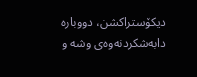دیکۆستراکشن، دووبارە دابەشکردنەوەی وشە و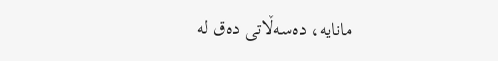مانایە، دەسەڵاتی دەق لە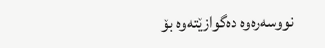نووسەرەوە دەگوازێتەوە بۆ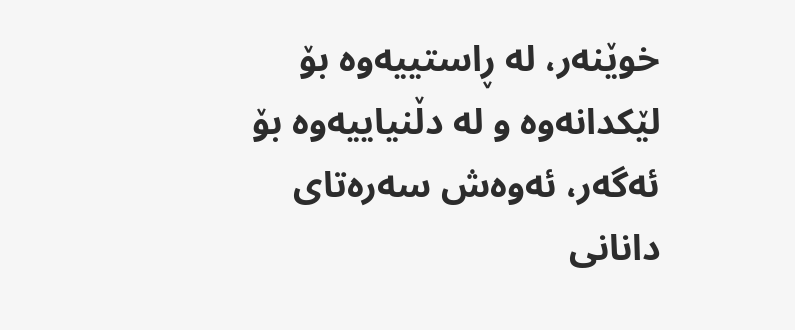خوێنەر، لە ڕاستییەوە بۆ لێکدانەوە و لە دڵنیاییەوە بۆ ئەگەر، ئەوەش سەرەتای دانانی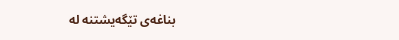بناغەی تێگەیشتنە لە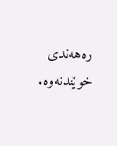رەهەندی خوێندنەوە.